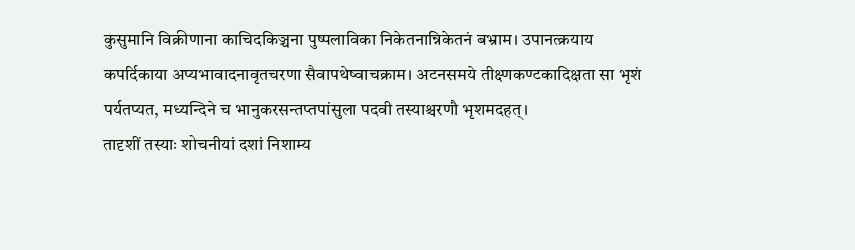कुसुमानि विक्रीणाना काचिदकिञ्चना पुष्पलाविका निकेतनान्निकेतनं बभ्राम। उपानत्क्रयाय कपर्दिकाया अप्यभावादनावृतचरणा सैवापथेष्वाचक्राम। अटनसमये तीक्ष्णकण्टकादिक्षता सा भृशं पर्यतप्यत, मध्यन्दिने च भानुकरसन्तप्तपांसुला पदवी तस्याश्चरणौ भृशमदहत्।
तादृशीं तस्याः शोचनीयां दशां निशाम्य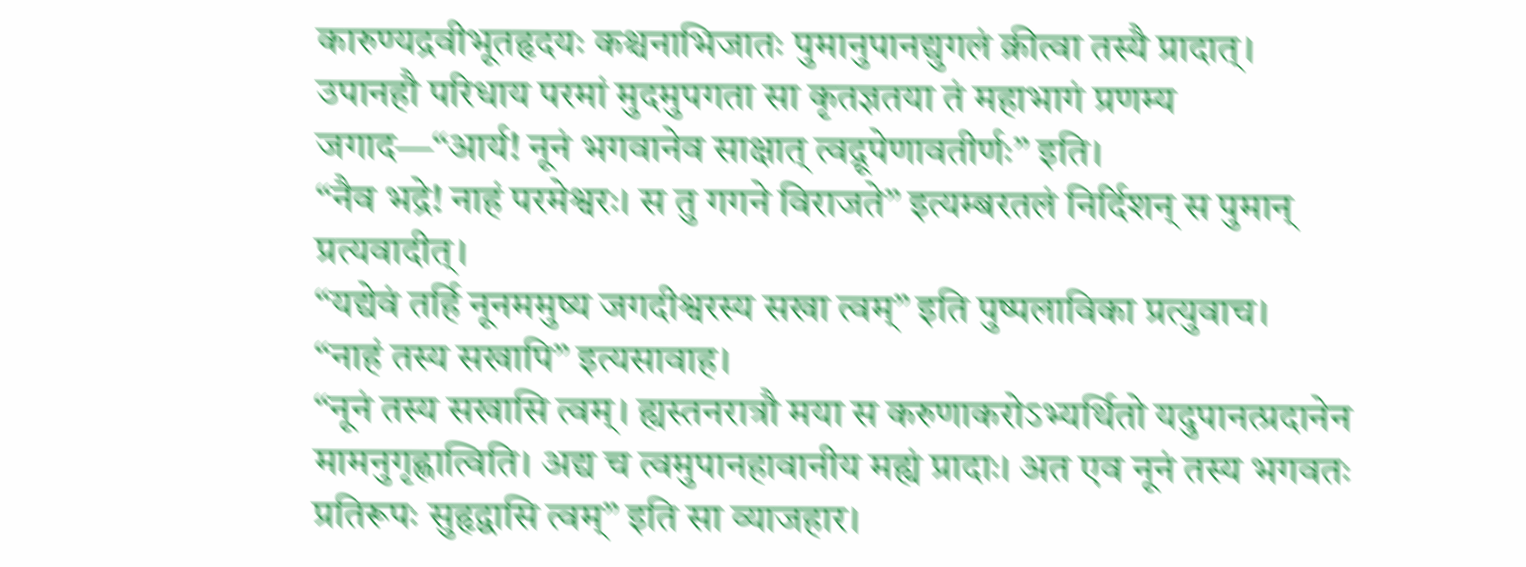कारुण्यद्रवीभूतहृदयः कश्चनाभिजातः पुमानुपानद्युगलं क्रीत्वा तस्यै प्रादात्।
उपानहौ परिधाय परमां मुदमुपगता सा कृतज्ञतया तं महाभागं प्रणम्य जगाद—“आर्य! नूनं भगवानेव साक्षात् त्वद्रूपेणावतीर्णः” इति।
“नैव भद्रे! नाहं परमेश्वरः। स तु गगने विराजते” इत्यम्बरतलं निर्दिशन् स पुमान् प्रत्यवादीत्।
“यद्येवं तर्हि नूनममुष्य जगदीश्वरस्य सखा त्वम्” इति पुष्पलाविका प्रत्युवाच।
“नाहं तस्य सखापि” इत्यसावाह।
“नूनं तस्य सखासि त्वम्। ह्यस्तनरात्रौ मया स करुणाकरोऽभ्यर्थितो यदुपानत्प्रदानेन मामनुगृह्णात्विति। अद्य च त्वमुपानहावानीय मह्यं प्रादाः। अत एव नूनं तस्य भगवतः प्रतिरूपः सुहृद्वासि त्वम्” इति सा व्याजहार।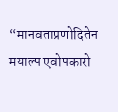“मानवताप्रणोदितेन मयाल्प एवोपकारो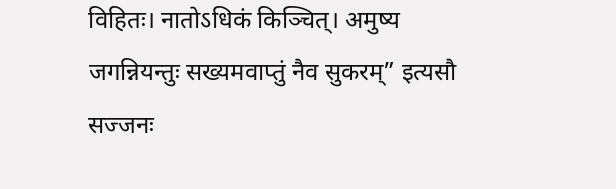विहितः। नातोऽधिकं किञ्चित्। अमुष्य जगन्नियन्तुः सख्यमवाप्तुं नैव सुकरम्” इत्यसौ सज्जनः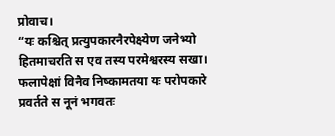प्रोवाच।
“यः कश्चित् प्रत्युपकारनैरपेक्ष्येण जनेभ्यो हितमाचरति स एव तस्य परमेश्वरस्य सखा। फलापेक्षां विनैव निष्कामतया यः परोपकारे प्रवर्तते स नूनं भगवतः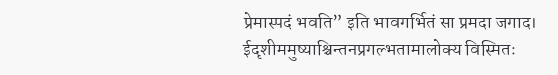प्रेमास्पदं भवति” इति भावगर्भितं सा प्रमदा जगाद।
ईदृशीममुष्याश्चिन्तनप्रगल्भतामालोक्य विस्मितः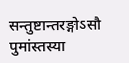सन्तुष्टान्तरङ्गोऽसौ पुमांस्तस्या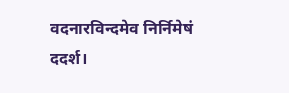वदनारविन्दमेव निर्निमेषं ददर्श।